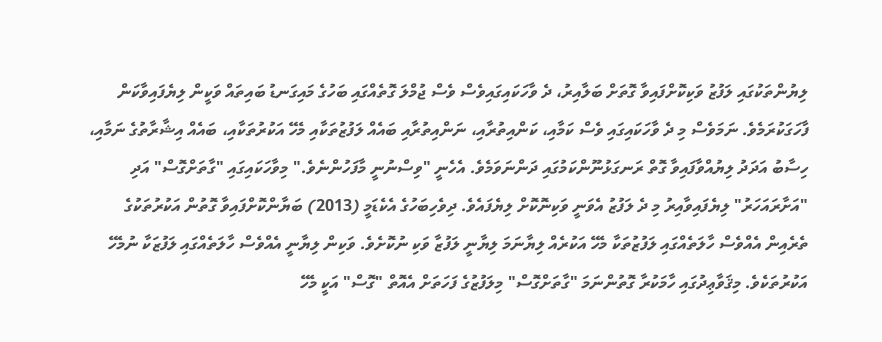ލިޔުންތަކުގައި ލަފުޒު ވަކިކޮށްފައިވާ ގޮތަށް ބަލާއިރު، ދެ ވާހަކައިގައިވެސް ވެސް ޖުމްލަ ގޮތެއްގައި ބަހުގެ މައިގަނޑު ބައިތައް ވަކީން ލިޔެފައިވާކަން ފާހަގަކުރަމެވެ. ނަމަވެސް މި ދެ ވާހަކައިގައި ވެސް ކަމާއި، ކަންއިތުރާއި، ނަންއިތުރާއި ބައެއް ލަފުޒުތަކާއި މެހޭ އަކުރުތަކާއި، ބައެއް އިޝާރާތުގެ ނަމާއި، ހިސާބު އަދަދު ލިޔުއްވާފައިވާ ގޮތް ރަނގަޅުނޫންކަމުގައި ދަންނަވަމެވެ. އެހެނީ "ވިސްނުނީ މާފަހުންނެވެ." މިވާހަކައިގައި "ގާތަށްގޮސް" އަދި "އަށާރައަހަރު" ލިޔެފައިވާއިރު މި ދެ ލަފުޒު އެވަނީ ވަކިނޮކޮށް ލިޔެފައެވެ. ދިވެހިބަހުގެ އެކެޑަމީ (2013) ބަޔާންކޮށްފައިވާ ގޮތުން އަކުރުތަކުގެ ތެރެއިން އެއްވެސް ހާލަތެއްގައި ލަފުޒުތަކާ މެހޭ އަކުރެއް ލިޔާނަމަ ލިޔާނީ ލަފުޒާ ވަކި ނުކޮށެވެ. ވަކިން ލިޔާނީ އެއްވެސް ހާލަތެއްގައި ލަފުޒަކާ ނުމެހޭ އަކުރުތަކެވެ. މިޤަވާޢިދުގައި ހާމަކުރާ ގޮތުންނަމަ "ގާތަށްގޮސް" މިލަފުޒުގެ ފަހަތަށް އެއޮތް "ގޮސް" އަކީ މެހޭ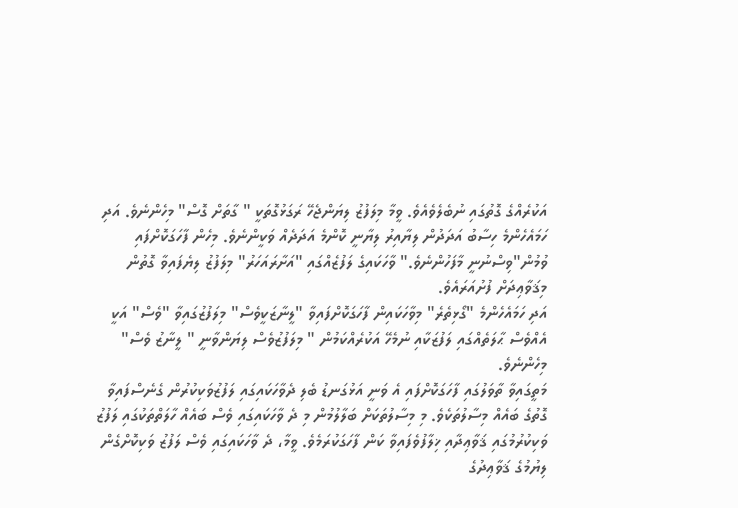އަކުރެއްގެ ގޮތުގައި ނުބެލެވެއެވެ. ވީމާ މިލަފުޒު ލިޔަންޖެހޭ ރަގަޅުގޮތަކީ " ގާތަށް ގޮސް" މިހެންނެވެ. އަދި ހަމައެހެންމެ ހިސާބު އަދަދުން ލިޔާއިރު ލިޔާނީ ކޮންމެ އަދަދެއް ވަކީންނެވެ. މިހެން ފާހަގަކޮށްފައި ވުމުން"ވިސްނުނީ މާފަހުންނެވެ." ވާހަކައިގެ ލަފުޒެއްގައި "އަށާރައަހަރު" މިލަފުޒު ލިޔެފައިވާ ގޮތުން މިޤަވާޢިދަށް ފުށުއަރައެވެ.
އަދި ހަމައެހެންމެ "ގޯޅިތެރެ" މިވާހަކައިން ފާހަގަކޮށްފައިވާ "ލީނާޒަކީވެސް" މިލަފުޒުގައިވާ "ވެސް" އަކީ އެއްވެސް ޙާލަތެއްގައި ލަފުޒަކާއި ނުމެހޭ އަކުރެއްކަމުން " މިލަފުޒުވެސް ލިޔަންވާނީ " ލީނާޒު ވެސް" މިހެންނެވެ.
މަތީގައިވާ ތާވަލުގައި ފާހަގަކޮށްފައި އެ ވަނީ އަޅުގަނޑު ބެލި ދެވާހަކައިގައި ލަފުޒުވަކިކުރުން ގެނެސްފައިވާ ގޮތުގެ ބައެއް މިސާލުތަކެވެ. މި މިސާލުތަކަށް ބަލާލުމުން މި ދެ ވާހަކައިގައި ވެސް ބައެއް ހާލަތްތަކުގައި ލަފުޒު ވަކިކުރުމުގައި ޤަވާޢިދާއި ޚިލާފުވެފައިވާ ކަން ފާހަގަކުރަމެވެ. ވީމާ، ދެ ވާހަކައިގައި ވެސް ލަފުޒު ވަކިކޮށްގެން ލިޔުމުގެ ޤަވާޢިދުގެ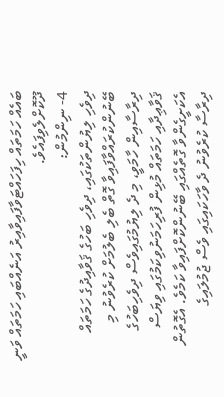ބައެއް ހަމަތައް ހިފަހައްޓަވާފައިވާއިރު އަނެއްބައި ހަމަތައް ވަނީ ދޫކޮށްލެވިފައެވެ.
4- ނިންމުން:
ދިވެހި ލިޔުންތަކުގައި، ދިވެހި ބަހުގެ ޤަވާއިދުގެ ހަމަތައް ބޭނުންކުރައްވާފައިވާ ގޮތް ބެލި ބެލުމަށް ކުރެވުނު މި ދިރާސާއިން ހާމަވީ، މި ދެ ލިޔުމުގައިވެސް ދިވެހިބަހުގެ ޤަވާޢިދާއި ހަމަތައް މުޅިން ފުރިހަމަނުވިކަމުގައި ވިޔަސް އެކަށީގެންވާ ގޮތެއްގައި ބޭނުންކޮށްފައިވާ ކަމެވެ. އެގޮތުން ދިރާސާ ކުރެވުނު ދެ ވާހަކައިގައި ވެސް ޖުމުލައިގެ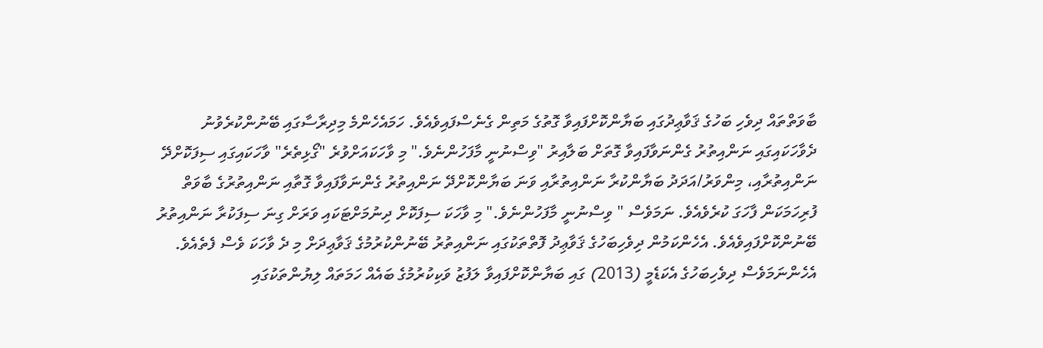ބާވަތްތައް ދިވެހި ބަހުގެ ޤަވާޢިދުގައި ބަޔާންކޮށްފައިވާ ގޮތުގެ މަތިން ގެނެސްފައިވެއެވެ. ހަމައެހެންމެ މިދިރާސާގައި ބޭނުންކުރެވުނު ދެވާހަކައިގައި ނަންއިތުރު ގެންނަވާފައިވާ ގޮތަށް ބަލާއިރު "ވިސްނުނީ މާފަހުންނެވެ." މި ވާހަކައަށްވުރެ "ގޯޅިތެރެ" ވާހަކައިގައި ސިފަކޮށްދޭ ނަންއިތުރާއި، މިންވަރު/އަދަދު ބަޔާންކުރާ ނަންއިތުރާއި ވަނަ ބަޔާންކޮށްދޭ ނަންއިތުރު ގެންނަވާފައިވާ ގޮތާއި ނަންއިތުރުގެ ބާވަތް ފުރިހަމަކަން ފާހަގަ ކުރެވެއެވެ. ނަމަވެސް " ވިސްނުނީ މާފަހުންނެވެ." މި ވާހަކަ ސިފަކޮށް ދިނުމަށްޓަކައި ވަރަށް ގިނަ ސިފަކުރާ ނަންއިތުރު ބޭނުންކޮށްފައިވެއެވެ. އެހެންކަމުން ދިވެހިބަހުގެ ޤަވާޢިދު ފޮތްތަކުގައި ނަންއިތުރު ބޭނުންކުރުމުގެ ޤަވާޢިދަށް މި ދެ ވާހަކަ ވެސް ފެތެއެވެ.
އެހެންނަމަވެސް ދިވެހިބަހުގެ އެކަޑެމީ (2013) ގައި ބަޔާންކޮށްފައިވާ ލަފުޒު ވަކިކުރުމުގެ ބައެއް ހަމަތައް ލިޔުންތަކުގައި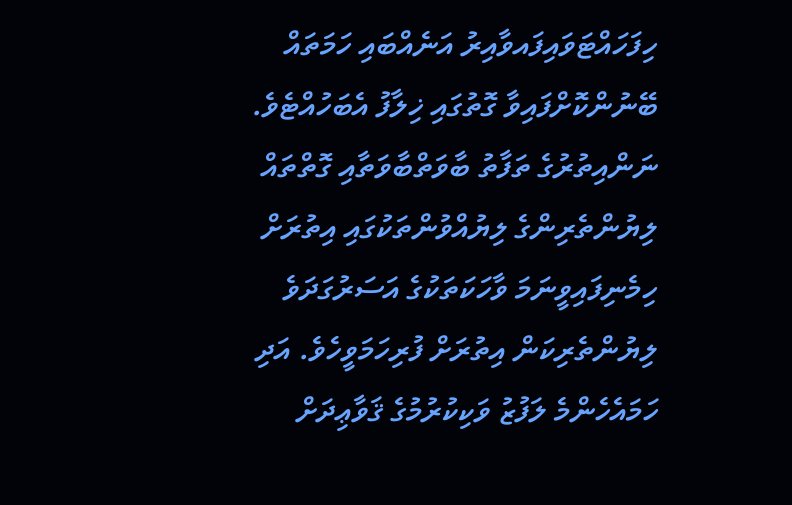ހިފަހައްޓަވައިފައވާއިރު އަނެއްބައި ހަމަތައް ބޭނުންކޮށްފައިވާ ގޮތުގައި ޚިލާފު އެބަހުއްޓެވެ.
ނަންއިތުރުގެ ތަފާތު ބާވަތްބާވަތާއި ގޮތްތައް ލިޔުންތެރިންގެ ލިޔުއްވުންތަކުގައި އިތުރަށް ހިމެނިފައިވީނަމަ ވާހަކަތަކުގެ އަސަރުގަދަވެ ލިޔުންތެރިކަން އިތުރަށް ފުރިހަމަވީހެވެ. އަދި ހަމައެހެންމެ ލަފުޒު ވަކިކުރުމުގެ ޤަވާޢިދަށް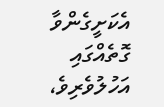އެކަށީގެންވާ ގޮތެއްގައި އަހުލުވެރިވެ،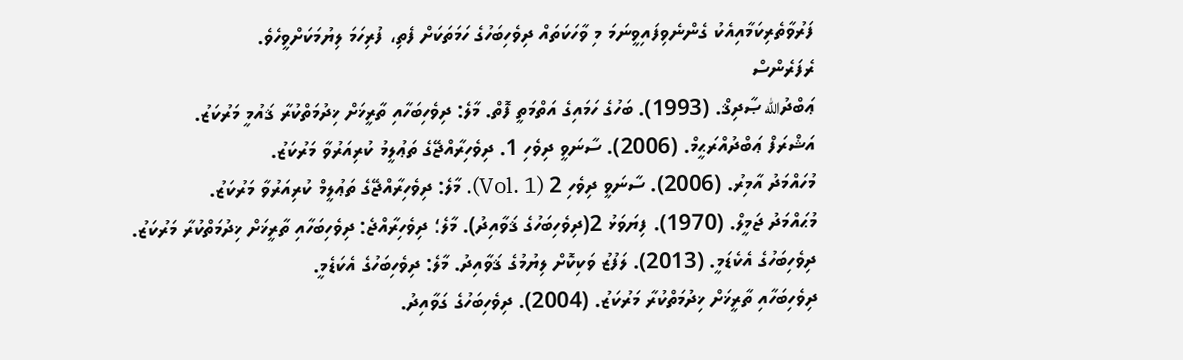ފަރުވާތެރިކަމާއިއެކު ގެންނެވިފައިވީނަމަ މި ވާހަކަތައް ދިވެހިބަހުގެ ހަމަތަކަށް ފެތި، ފުރިހަމަ ލިޔުމަކަށްވީހެވެ.
ރެފަރެންސް
ޢަބްދުالله ޞާދިޤް. (1993). ބަހުގެ ހަމައިގެ އަތްމަތީ ފޮތް. މާލެ: ދިވެހިބަހާއި ތާރީޚަށް ޚިދުމަތްކުރާ ޤައުމީ މަރުކަޒު.
އަޝްރަފް ޢަބްދުއްރަޙީމް. (2006). ސާނަވީ ދިވެހި 1. ދިވެހިރާއްޖޭގެ ތަޢުލީމު ކުރިއަރުވާ މަރުކަޒު.
މުހައްމަދު އާމިރު. (2006). ސާނަވީ ދިވެހި 2 (Vol. 1). މާލެ: ދިވެހިރާއްޖޭގެ ތަޢުލީމް ކުރިއަރުވާ މަރުކަޒު.
މުޙައްމަދު ޖަމީލް. (1970). ފިޔަވަޅު 2(ދިވެހިބަހުގެ ޤަވާއިދު). މާލެ؛ ދިވެހިރާއްޖެ: ދިވެހިބަހާއި ތާރީޚަށް ޚިދުމަތްކުރާ މަރުކަޒު.
ދިވެހިބަހުގެ އެކެޑަމީ. (2013). ލަފުޒު ވަކިކޮށް ލިޔުމުގެ ޤަވާއިދު. މާލެ: ދިވެހިބަހުގެ އެކަޑެމީ.
ދިވެހިބަހާއި ތާރީޚަށް ޚިދުމަތްކުރާ މަރުކަޒު. (2004). ދިވެހިބަހުގެ ގަވާއިދު.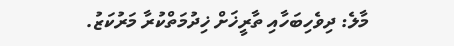މާލެ: ދިވެހިބަހާއި ތާރީޚަށް ޚިދުމަތްކުރާ މަރުކަޒު.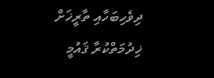ދިވެހިބަހާއި ތާރީޚަށް ޚިދުމަތްކުރާ ޤައުމީ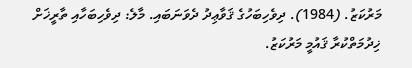މަރުކަޒު. (1984). ދިވެހިބަހުގެ ޤަވާޢިދު ދެވަނަބައި. މާލެ: ދިވެހިބަހާއި ތާރީޚަށް ޚިދުމަތްކުރާ ޤައުމީ މަރުކަޒު.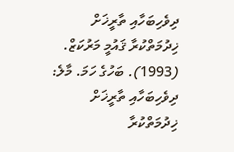ދިވެހިބަހާއި ތާރީޚަށް ޚިދުމަތްކުރާ ޤައުމީ މަރުކަޒް. (1993). ބަހުގެ ހަމަ. މާލެ: ދިވެހިބަހާއި ތާރީޚަށް ޚިދުމަތްކުރާ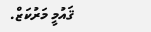ޤައުމީ މަރުކަޒް.